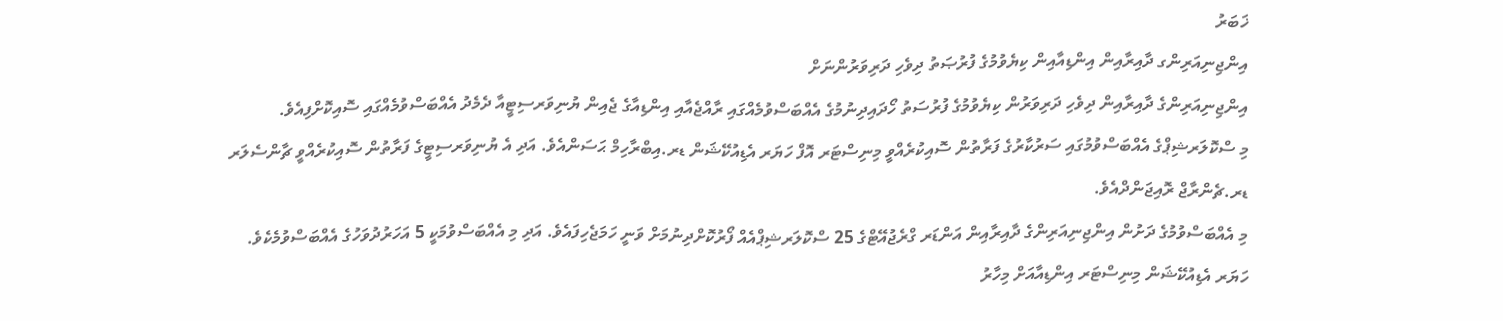ޚަބަރު
އިންޖިނިއަރިންގ ދާއިރާއިން އިންޑިއާއިން ކިޔެވުމުގެ ފުރުޞަތު ދިވެހި ދަރިވަރުންނަށް
އިންޖިނިއަރިންގެ ދާއިރާއިން ދިވެހި ދަރިވަރުން ކިޔެވުމުގެ ފުރުސަތު ހޯދައިދިނުމުގެ އެއްބަސްވުމެއްގައި ރާއްޖެއާއި އިންޑިއާގެ ޖެއިން ޔުނިވަރސިޓީއާ ދެމެދު އެއްބަސްވުމެއްގައި ސޮއިކޮށްފިއެވެ.
މި ސްކޮލަރޝިޕްގެ އެއްބަސްވުމުގައި ސަރުކާރުގެ ފަރާތުން ސޮއިކުރެއްވީ މިނިސްޓަރ އޮފް ހަޔަރ އެޑިއުކޭޝަން ޑރ.އިބްރާހިމް ޙަސަންއެވެ. އަދި އެ ޔުނިވަރސިޓީގެ ފަރާތުން ސޮއިކުރެއްވީ ޗާންސެލަރ ޑރ.ޗެންރާޖް ރޮއިޖަންދްއެވެ.
މި އެއްބަސްވުމުގެ ދަށުން އިންޖިނިއަރިންގެ ދާއިރާއިން އަންޑަރ ގްރެޖުއޭޓްގެ 25 ސްކޮލަރޝިޕްއެއް ފޯރުކޮށްދިނުމަށް ވަނީ ހަމަޖެހިފައެވެ. އަދި މި އެއްބަސްވުމަކީ 5 އަހަރުދުވަހުގެ އެއްބަސްވުމެކެވެ.
ހަޔަރ އެޑިއުކޭޝަން މިނިސްޓަރ އިންޑިއާއަށް މިހާރު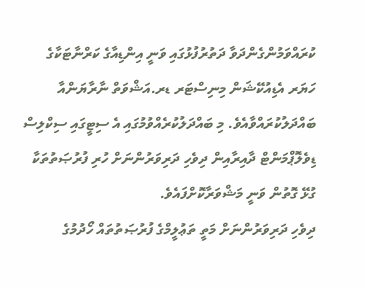ކުރައްވަމުންގެންދަވާ ދަތުރުފުޅުގައި ވަނީ އިންޑިއާގެ ކަރްނާޓަކާގެ ހަޔަރ އެޑިއުކޭޝަން މިނިސްޓަރ ޑރ.އަޝްވަތް ނާރާޔަންއާ ބައްދަލުކުރައްވާއެވެ. މި ބައްދަލުކުރެއްވުމުގައި އެ ސިޓީގައި ސިކްލިސް ޑިވެލޮޕްމަންޓް ދާއިރާއިން ދިވެހި ދަރިވަރުންނަށް ހުރި ފުރުޞަތުތަކާ ގުޅޭ ގޮތުން ވަނީ މަޝްވަރާކޮށްފައެވެ.
ދިވެހި ދަރިވަރުންނަށް މަތީ ތަޢުލީމްގެ ފުރުޞަތުތައް ހޯދުމުގެ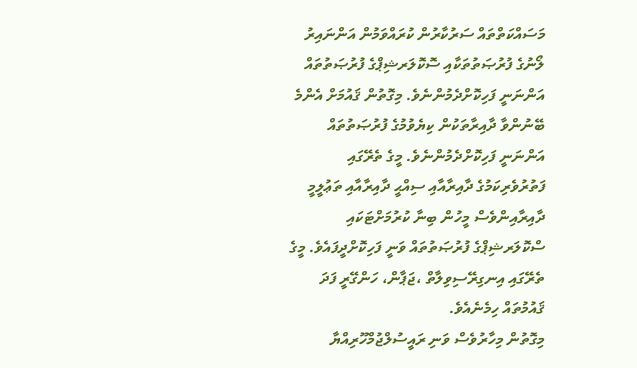މަސައްކަތްތައް ސަރުކާރުން ކުރައްވަމުން އަންނައިރު ލޯނުގެ ފުރުޞަތުތަކާއި ސޮކޮލަރޝިޕްގެ ފުރުޞަތުތައް އަންނަނީ ފަހިކޮށްދެމުންނެވެ. މިގޮތުން ޤައުމަށް އެންމެ ބޭނުންވާ ދާއިރާތަކުން ކިޔެވުމުގެ ފުރުޞަތުތައް އަންނަނީ ފަހިކޮށްދެމުންނެވެ. މީގެ ތެރޭގައި ފަތުރުވެރިކަމުގެ ދާއިރާއާއި ސިއްޙީ ދާއިރާއާއި ތަޢުލީމީ ދާއިރާއިންވެސް މީހުން ބިނާ ކުރުމަށްޓަކައި ސްކޮލަރޝިޕްގެ ފުރުޞަތުތައް ވަނީ ފަހިކޮށްދީފައެވެ. މީގެ ތެރޭގައި އިނގިރޭސިވިލާތް ،ޖަޕާން، ހަންގޭރީ ފަދަ ޤައުމުތައް ހިމެނެއެވެ.
މިގޮތުން މިހާރުވެސް ވަނި ރައީސުލްޖުމްހޫރިއްޔާ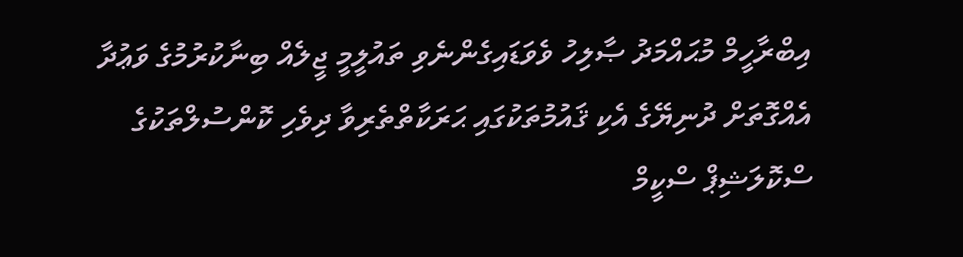އިބްރާހީމް މުޙައްމަދު ޞާލިހު ވެވަޑައިގެންނެވި ތައުލީމީ ޖީލެއް ބިނާކުރުމުގެ ވަޢުދާ އެއްގޮތަށް ދުނިޔޭގެ އެކި ޤައުމުތަކުގައި ޙަރަކާތްތެރިވާ ދިވެހި ކޮންސުލްތަކުގެ ސްކޮލަޝިޕް ސްކީމް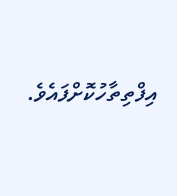އިފްތިތާހުކޮށްފައެވެ.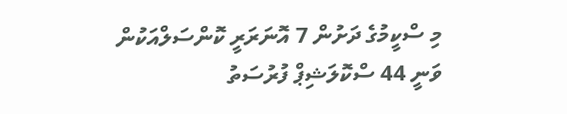މި ސްކީމުގެ ދަށުން 7 އޮނަރަރީ ކޮންސަލްއަކުން ވަނީ 44 ސްކޮލަޝިޕް ފުރުސަތު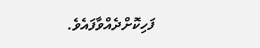ފަހިކޮށްދެއްވާފައެވެ.